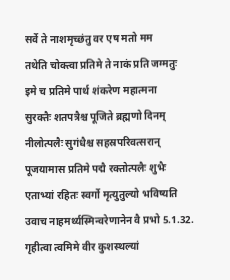सर्वे ते नाशमृच्छंतु वर एष मतो मम
तथेति चोक्त्वा प्रतिमे ते नाकं प्रति जग्मतुः
इमे च प्रतिमे पार्थ शंकरेण महात्मना
सुरक्तैः शतपत्रैश्च पूजिते ब्रह्मणो दिनम्
नीलोत्पलैः सुगंधैश्च सहस्रपरिवत्सरान्
पूजयामास प्रतिमे पद्मै रक्तोत्पलैः शुभैः
एताभ्यां रहितः स्वर्गो मृत्युतुल्यो भविष्यति
उवाच नाहमर्थ्यस्मिन्वरेणानेन वै प्रभो 5.1.32.
गृहीत्वा त्वमिमे वीर कुशस्थल्यां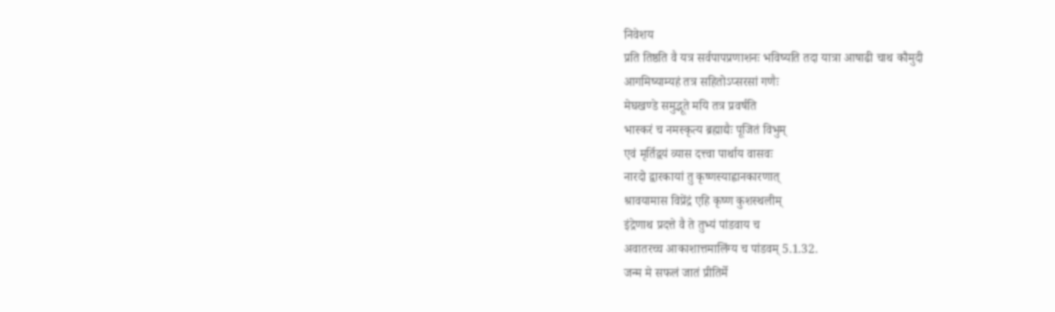निवेशय
प्रति तिष्ठति वै यत्र सर्वपापप्रणाशनः भविष्यति तदा यात्रा आषाढी चाथ कौमुदी
आगमिष्याम्यहं तत्र सहितोऽप्सरसां गणैः
मेघखण्डे समुद्भूते मयि तत्र प्रवर्षति
भास्करं च नमस्कृत्य ब्रह्माद्यैः पूजितं विभुम्
एवं मृर्तिद्वयं व्यास दत्त्वा पार्थाय वासवः
नारदो द्वारकायां तु कृष्णस्याह्वानकारणात्
श्रावयामास विप्रेंद्रं एहि कृष्ण कुशस्थलीम्
इंद्रेणाथ प्रदत्ते वै ते तुभ्यं पांडवाय च
अवातरच्च आकाशात्तमालिंग्य च पांडवम् 5.1.32.
जन्म मे सफलं जातं प्रीतिर्मे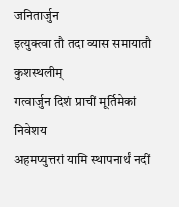जनितार्जुन
इत्युक्त्वा तौ तदा व्यास समायातौ कुशस्थलीम्
गत्वार्जुन दिशं प्राचीं मूर्तिमेकां निवेशय
अहमप्युत्तरां यामि स्थापनार्थं नदीं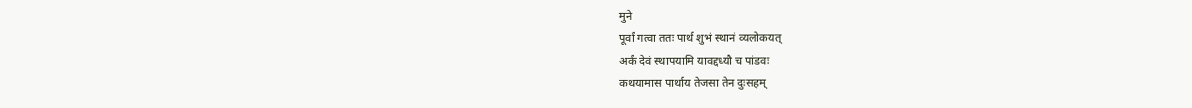मुने
पूर्वां गत्वा ततः पार्थ शुभं स्थानं व्यलोकयत्
अर्कं देवं स्थापयामि यावद्दध्यौ च पांडवः
कथयामास पार्थाय तेजसा तेन दुःसहम्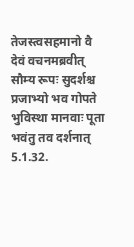तेजस्त्वसहमानो वै देवं वचनमब्रवीत्
सौम्य रूपः सुदर्शश्च प्रजाभ्यो भव गोपते
भुविस्था मानवाः पूता भवंतु तव दर्शनात् 5.1.32.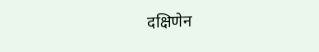दक्षिणेन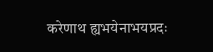करेणाथ ह्यभयेनाभयप्रदः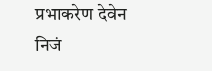प्रभाकरेण देवेन निजं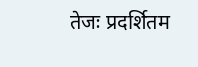तेजः प्रदर्शितम